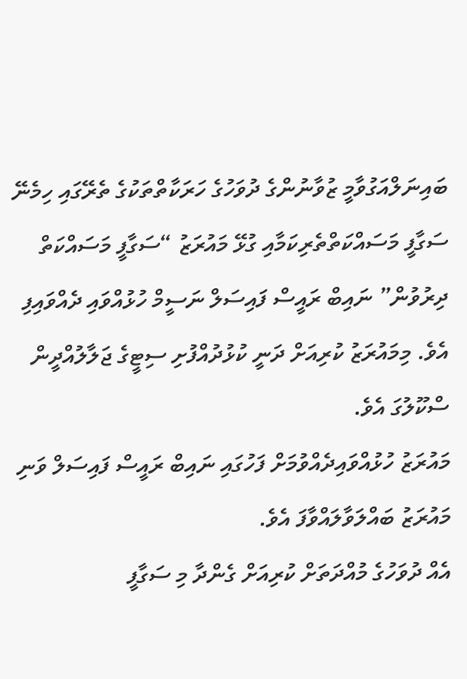ބައިނަލްއަގުވާމީ ޒުވާނުންގެ ދުވަހުގެ ހަރަކާތްތަކުގެ ތެރޭގައި ހިމެނޭ ސަގާފީ މަސައްކަތްތެރިކަމާއި ގުޅޭ މައުރަޒު “ސަގާފީ މަސައްކަތް ދިރުވުން” ނައިބް ރައީސް ފައިސަލް ނަސީމް ހުޅުއްވައި ދެއްވައިފި އެވެ. މިމައުރަޒު ކުރިއަށް ދަނީ ކުޅުދުއްފުށި ސިޓީގެ ޖަލާލުއްދީން ސްކޫލުގަ އެވެ.
މައުރަޒު ހުޅުއްވައިދެއްވުމަށް ފަހުގައި ނައިބް ރައީސް ފައިސަލް ވަނި މައުރަޒު ބައްލަވާލައްވާފަ އެވެ.
އެއް ދުވަހުގެ މުއްދަތަށް ކުރިއަށް ގެންދާ މި ސަގާފީ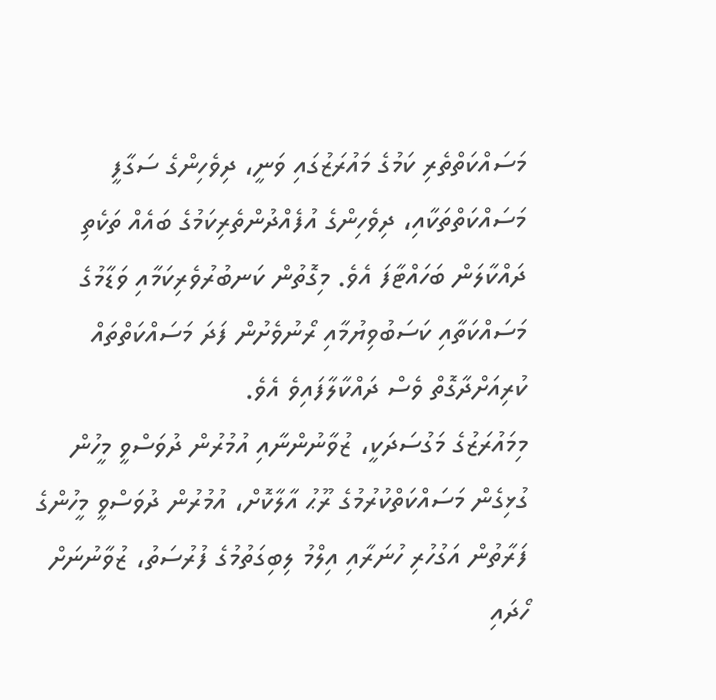މަސައްކަތްތެރި ކަމުގެ މައުރަޒުގައި ވަނީ، ދިވެހިންގެ ސަގާފީ މަސައްކަތްތަކާއި، ދިވެހިންގެ އުފެއްދުންތެރިކަމުގެ ބައެއް ތަކެތި ދައްކާލަން ބަހައްޓާފަ އެވެ. މިގޮތުން ކަނބުރުވެރިކަމާއި ވަޑާމުގެ މަސައްކަތާއި ކަސަބުވިޔުމާއި ރޯނުވެށުން ފަދަ މަސައްކަތްތައް ކުރިއަށްދާގޮތް ވެސް ދައްކާލާފައިވެ އެވެ.
މިމައުރަޒުގެ މަގުސަދަކީ، ޒުވާނުންނާއި އުމުރުން ދުވަސްވީ މީހުން ގުޅިގެން މަސައްކަތްކުރުމުގެ ރޫޙު އާލާކޮށް، އުމުރުން ދުވަސްވީ މީހުންގެ ފަރާތުން އަގުހުރި ހުނަރާއި އިލްމު ލިބިގަތުމުގެ ފުރުސަތު، ޒުވާނުނަށް ހޯދައި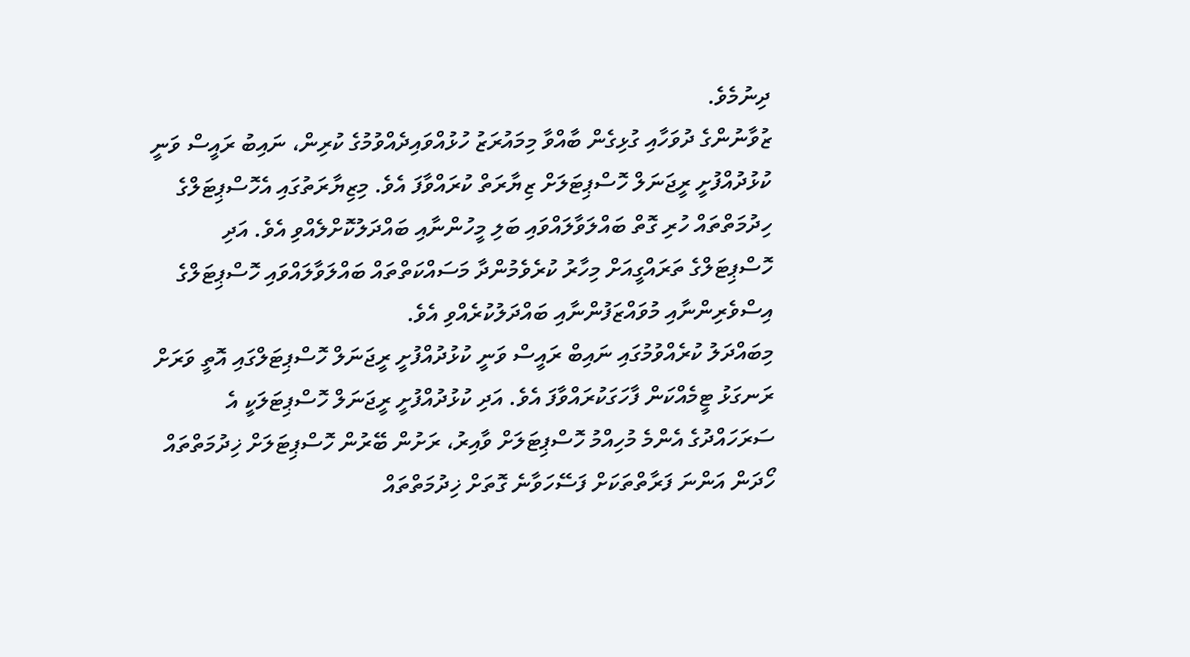ދިނުމެވެ.
ޒުވާނުންގެ ދުވަހާއި ގުޅިގެން ބާއްވާ މިމައުރަޒު ހުޅުއްވައިދެއްވުމުގެ ކުރިން، ނައިބު ރައީސް ވަނީ ކުޅުދުއްފުށީ ރީޖަނަލް ހޮސްޕިޓަލަށް ޒިޔާރަތް ކުރައްވާފަ އެވެ. މިޒިޔާރަތުގައި އެހޮސްޕިޓަލްގެ ހިދުމަތްތައް ހުރި ގޮތް ބައްލަވާލައްވައި ބަލި މީހުންނާއި ބައްދަލުކޮށްލެއްވި އެވެ. އަދި ހޮސްޕިޓަލްގެ ތަރައްގީއަށް މިހާރު ކުރެވެމުންދާ މަސައްކަތްތައް ބައްލަވާލައްވައި ހޮސްޕިޓަލްގެ އިސްވެރިންނާއި މުވައްޒަފުންނާއި ބައްދަލުކުރެއްވި އެވެ.
މިބައްދަލު ކުރެއްވުމުގައި ނައިބް ރައީސް ވަނީ ކުޅުދުއްފުށީ ރީޖަނަލް ހޮސްޕިޓަލްގައި އޮތީ ވަރަށް ރަނގަޅު ޓީމެއްކަން ފާހަގަކުރައްވާފަ އެވެ. އަދި ކުޅުދުއްފުށީ ރީޖަނަލް ހޮސްޕިޓަލަކީ އެ ސަރަހައްދުގެ އެންމެ މުހިއްމު ހޮސްޕިޓަލަށް ވާއިރު، ރަށުން ބޭރުން ހޮސްޕިޓަލަށް ޚިދުމަތްތައް ހޯދަން އަންނަ ފަރާތްތަކަށް ފަސޭހަވާނެ ގޮތަށް ޚިދުމަތްތައް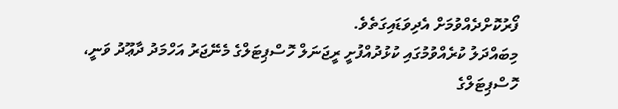ފޯރުކޮށްދެއްވުމަށް އެދިވަޑައިގަތެވެ.
މިބައްދަލު ކުރެއްވުމުގައި ކުޅުދުއްފުށީ ރީޖަނަލް ހޮސްޕިޓަލްގެ މެނޭޖަރު އަހްމަދު ދާޢޫދު ވަނީ، ހޮސްޕިޓަލްގެ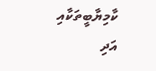ކާމިޔާބީތަކާއި އަދި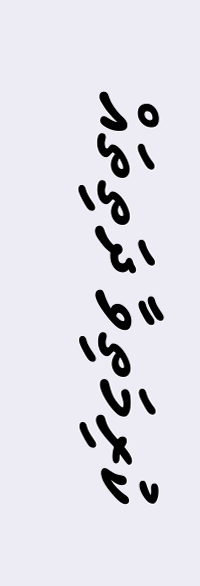ކުރިމަތިވާ ދަތިތައް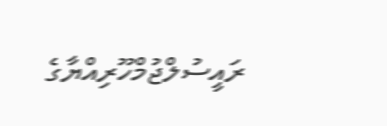ރައީސުލްޖުމްހޫރިއްޔާގެ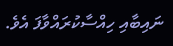ނައިބާއި ހިއްސާކުރައްވާފަ އެވެ.